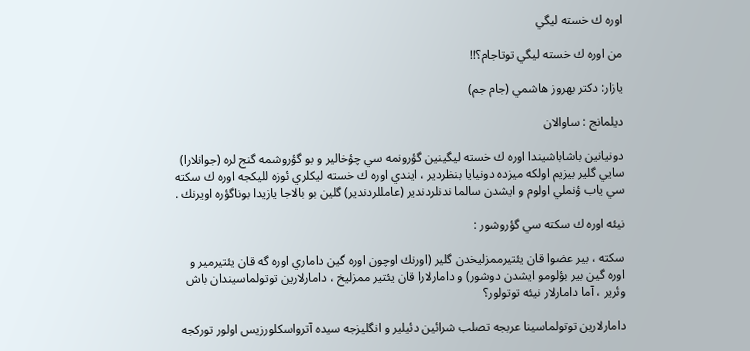اوره ك خسته ليگي

من اوره ك خسته ليگي توتاجام؟!!

يازار: دكتر بهروز هاشمي (جام جم)

ديلمانج : ساوالان

دونيانين باشاباشيندا اوره ك خسته ليگينين گؤرونمه سي چؤخالير و بو گؤروشمه گنج لره (جوانلارا) سايي گلير بيزيم اولكه ميزده دونيايا بنظردير ، ايندي اوره ك خسته ليكلري ئوزه لليكجه اوره ك سكته سي ياب ؤنملي اولوم و ايشدن سالما ندنلردندير (عامللردندير) گلين بو بالاجا يازيدا بوناگؤره اويرنك .

نيئه اوره ك سكته سي گؤروشور :

سكته ، بير عضوا قان يئتيرممزليخدن گلير (اورنك اوچون اوره گين داماري اوره گه قان يئتيرمير و اوره گين بير بؤلومو ايشدن دوشور) و دامارلارا قان يئتير ممزليخ ، دامارلارين توتولماسيندان باش وئرير ، آما دامارلار نيئه توتولور؟

دامارلارين توتولماسينا عربجه تصلب شرائين دئيلير و انگليزجه سيده آترواسكلورزيس اولور توركجه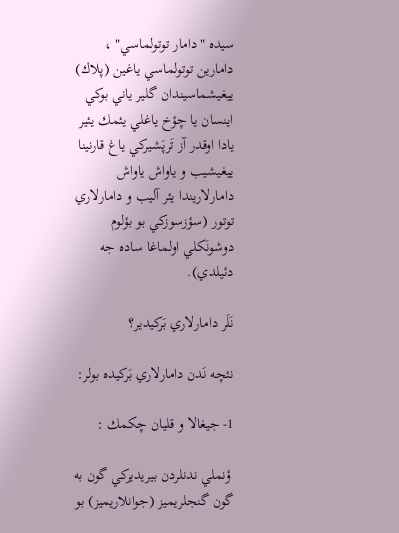سيده "دامار توتولماسي" ، دامارين توتولماسي ياغين (پلاك) ييغيشماسيندان گلير ياني بوكي اينسان يا چؤخ ياغلي يئمك يئير يادا اوقدر آز تَرپَشيركي ياغ قارنينا ييغيشيب و ياواش ياواش دامارلاريندا يئر آليب و دامارلاري توتور (سؤزسوزكي بو بؤلوم دوشونَكلي اولماغا ساده جه دئيلدي).

نَلَر دامارلاري بَركيدير؟

نئچه نَدن دامارلاري بَركيده بولر:

1- جيغالا و قليان چكمك :

 ؤنملي ندنلردن بيريديركي گون به گون گنجلريميز (جوانلاريميز) بو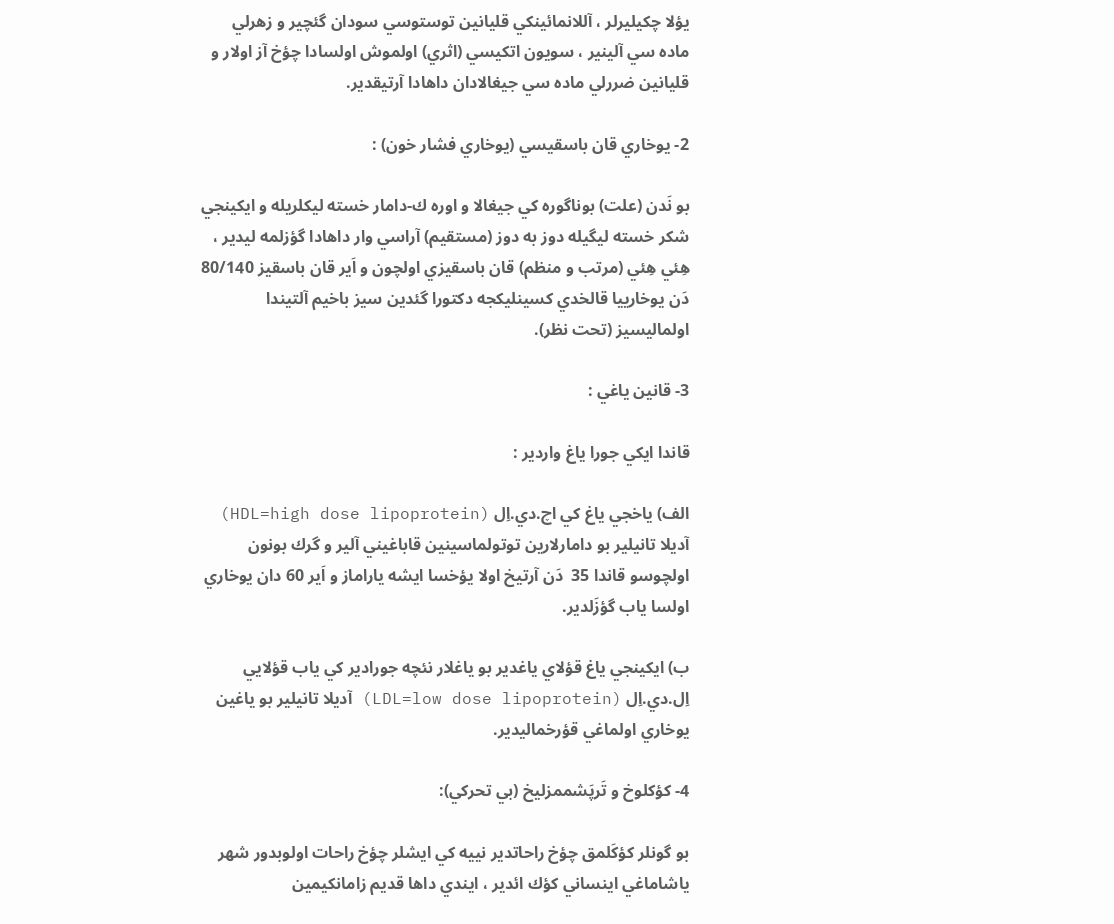يؤلا چكيليرلر ، آللانمائينكي قليانين توستوسي سودان گئچير و زهرلي ماده سي آلينير ، سويون اتكيسي (اثري) اولموش اولسادا چؤخ آز اولار و قليانين ضررلي ماده سي جيغالادان داهادا آرتيقدير.

2- يوخاري قان باسقيسي (يوخاري فشار خون) :

بو نَدن (علت) بوناگوره كي جيغالا و اوره ك-دامار خسته ليكلريله و ايكينجي شكر خسته ليگيله دوز به دوز (مستقيم) آراسي وار داهادا گؤزلمه ليدير ، هِئي هِئي (مرتب و منظم) قان باسقيزي اولچون و اَير قان باسقيز 80/140 دَن يوخارييا قالخدي كسينليكجه دكتورا گئدين سيز باخيم آلتيندا اولماليسيز (تحت نظر).

3- قانين ياغي :

قاندا ايكي جورا ياغ واردير :

الف) ياخجي ياغ كي اچ.دي.اِل (HDL=high dose lipoprotein) آديلا تانيلير بو دامارلارين توتولماسينين قاباغيني آلير و گرك بونون اولچوسو قاندا 35  دَن آرتيخ اولا يؤخسا ايشه ياراماز و اَير 60 دان يوخاري اولسا ياب گؤزَلدير.

ب) ايكينجي ياغ قؤلاي ياغدير بو ياغلار نئچه جورادير كي ياب قؤلايي اِل.دي.اِل (LDL=low dose lipoprotein) آديلا تانيلير بو ياغين يوخاري اولماغي قؤرخماليدير.

4- كؤكلوخ و تَرپَشممزليخ (بي تحركي):

بو گونلر كؤكَلمق چؤخ راحاتدير نييه كي ايشلر چؤخ راحات اولوبدور شهر ياشاماغي اينساني كؤك ائدير ، ايندي داها قديم زامانكيمين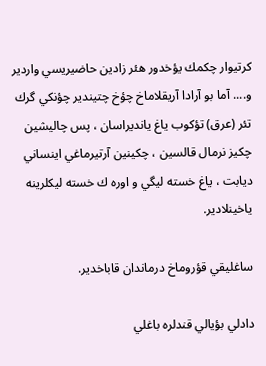كرتيوار چكمك يؤخدور هئر زادين حاضيريسي واردير و.... آما بو آرادا آريقلاماخ چؤخ چتيندير چؤنكي گرك تئر (عرق) تؤكوب ياغ يانديراسان ، پس چاليشين چكيز نرمال قالسين ، چكينين آرتيرماغي اينساني ديابت ، ياغ خسته ليگي و اوره ك خسته ليكلرينه ياخينلادير.

ساغليقي قؤروماخ درماندان قاباخدير.

دادلي بؤيالي قندلره باغلي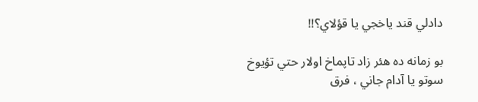دادلي قند ياخجي يا قؤلاي؟!!

بو زمانه ده هئر زاد تاپماخ اولار حتي تؤيوخ سوتو يا آدام جاني ، فرق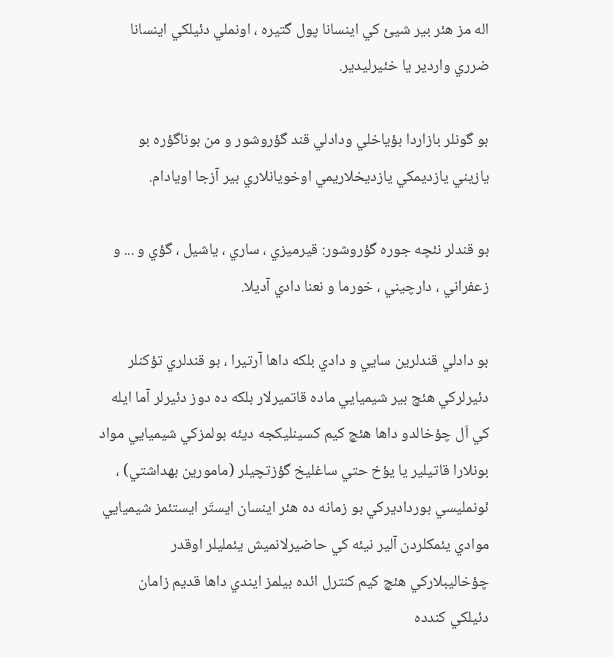اله مز هئر بير شيئ كي اينسانا پول گتيره ، اونملي دئيلكي اينسانا ضرري واردير يا خئيرليدير.

بو گونلر بازاردا بؤياخلي ودادلي قند گؤروشور و من بوناگؤره بو يازيني يازديمكي يازديخلاريمي اوخويانلاري بير آزجا اويادام.

بو قندلر نئچه جوره گؤروشور: قيرميزي ، ساري ، ياشيل ، گؤي و ... و زعفراني ، دارچيني ، خورما و نعنا دادي آديلا.

بو دادلي قندلرين سايي و دادي بلكه داها آرتيرا ، بو قندلري تؤكنلر دئيرلركي هئچ بير شيميايي ماده قاتميرلار بلكه ده دوز دئيرلر آما ايله كي اَل چؤخالدو داها هئچ كيم كسينليكجه ديئه بولمزكي شيميايي مواد بونلارا قاتيلير يا يؤخ حتي ساغليخ گؤزتچيلر (مامورين بهداشتي) ، ئونمليسي بورداديركي بو زمانه ده هئر اينسان ايستَر ايستئمز شيميايي موادي يئمكلردن آلير نيئه كي حاضيرلانميش يئمليلر اوقدر چؤخاليبلاركي هئچ كيم كنترل ائده بيلمز ايندي داها قديم زامان دئيلكي كندده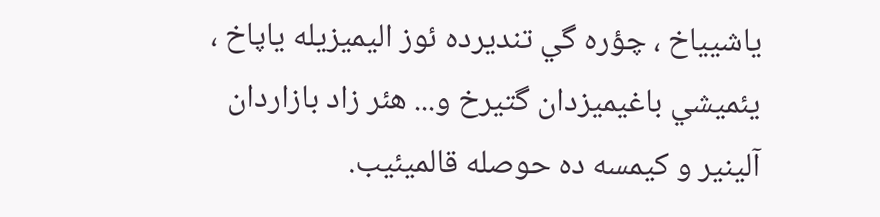ياشيياخ ، چؤره گي تنديرده ئوز اليميزيله ياپاخ ، يئميشي باغيميزدان گتيرخ و... هئر زاد بازاردان آلينير و كيمسه ده حوصله قالميئيب.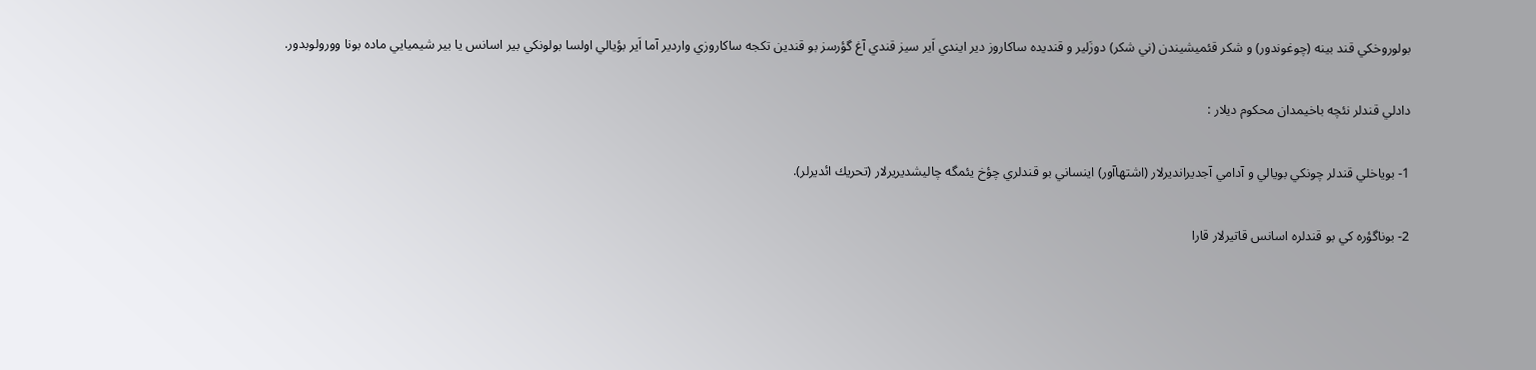بولوروخكي قند بينه (چوغوندور) و شكر قئميشيندن (ني شكر) دوزَلير و قنديده ساكاروز دير ايندي اَير سيز قندي آغ گؤرسز بو قندين تكجه ساكاروزي واردير آما اَير بؤيالي اولسا بولونكي بير اسانس يا بير شيميايي ماده بونا وورولوبدور.

دادلي قندلر نئچه باخيمدان محكوم ديلار :

1- بوياخلي قندلر چونكي بويالي و آدامي آجديرانديرلار (اشتهاآور) اينساني بو قندلري چؤخ يئمگه چاليشديريرلار (تحريك ائديرلر).

2- بوناگؤره كي بو قندلره اسانس قاتيرلار قارا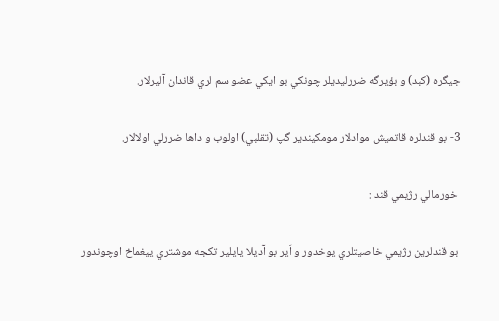جيگره (كبد) و بؤيرگه ضررليديلر چونكي بو ايكي عضو سم لري قاندان آليرلار.

3- بو قندلره قاتميش موادلار مومكيندير گپ (تقلبي) اولوب و داها ضررلي اولالار.

 خورمالي رژيمي قند :

 بو قندلرين رژيمي خاصيتلري يوخدور و اَير بو آديلا يايلير تكجه موشتري ييغماخ اوچوندور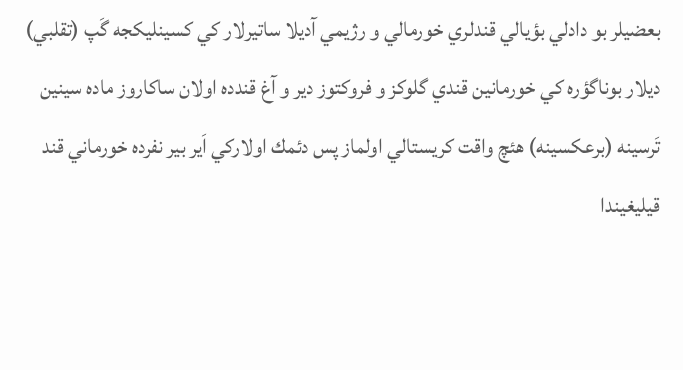بعضيلر بو دادلي بؤيالي قندلري خورمالي و رژيمي آديلا ساتيرلار كي كسينليكجه گَپ (تقلبي) ديلار بوناگؤره كي خورمانين قندي گلوكز و فروكتوز دير و آغ قندده اولان ساكاروز ماده سينين تَرسينه (برعكسينه) هئچ واقت كريستالي اولماز پس دئمك اولاركي اَير بير نفرده خورماني قند قيليغيندا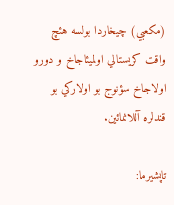(مكعبي) چيخاردا بولسه هئچ واقت كريستالي اولميئاجاخ و دورو اولاجاخ سؤنوج بو اولاركي بو قندلره آللانمائين.

تاپشيرما: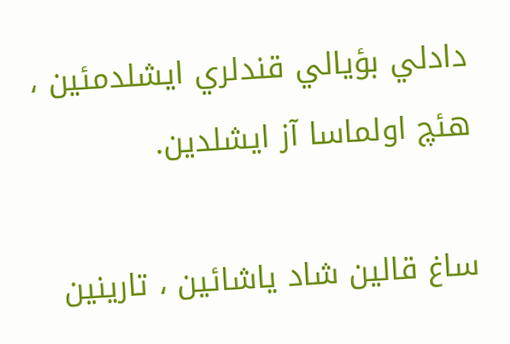دادلي بؤيالي قندلري ايشلدمئين ، هئچ اولماسا آز ايشلدين.

ساغ قالين شاد ياشائين ، تارينين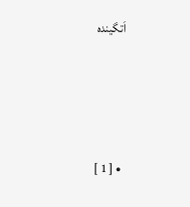اَتگينده







  • [ 1 ]